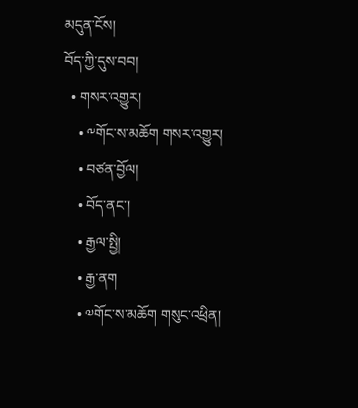མདུན་ངོས།
བོད་ཀྱི་དུས་བབ།
  • གསར་འགྱུར།
    • ༸གོང་ས་མཆོག གསར་འགྱུར།
    • བཙན་བྱོལ།
    • བོད་ནང་།
    • རྒྱལ་སྤྱི།
    • རྒྱ་ནག
    • ༧གོང་ས་མཆོག གསུང་འཕྲིན།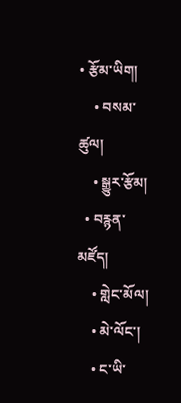• རྩོམ་ཡིག།
    • བསམ་ཚུལ།
    • སྒྱུར་རྩོམ།
  • བརྙན་མཛོད།
    • གླེང་མོལ།
    • མེ་ལོང་།
    • ང་ཡི་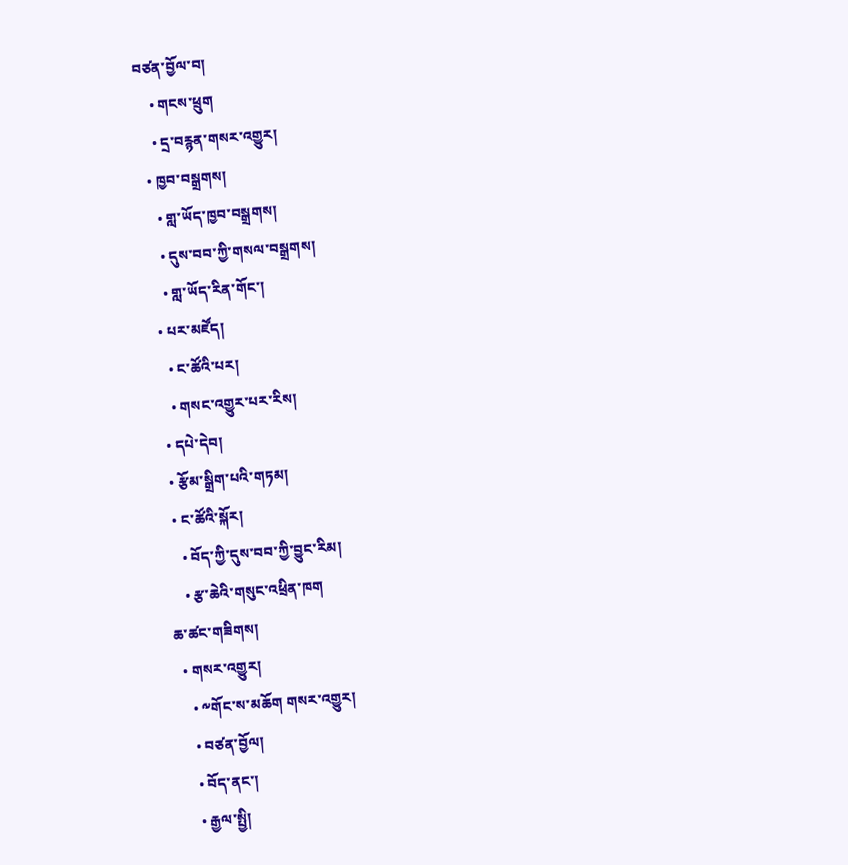བཙན་བྱོལ་བ།
    • གངས་ཕྲུག
    • དྲ་བརྙན་གསར་འགྱུར།
  • ཁྱབ་བསྒྲགས།
    • གླ་ཡོད་ཁྱབ་བསྒྲགས།
    • དུས་བབ་ཀྱི་གསལ་བསྒྲགས།
    • གླ་ཡོད་རིན་གོང་།
  • པར་མཛོད།
    • ང་ཚོའི་པར།
    • གསང་འགྱུར་པར་རིས།
  • དཔེ་དེབ།
  • རྩོམ་སྒྲིག་པའི་གཏམ།
  • ང་ཚོའི་སྐོར།
    • བོད་ཀྱི་དུས་བབ་ཀྱི་བྱུང་རིམ།
    • རྩ་ཆེའི་གསུང་འཕྲིན་ཁག
ཆ་ཚང་གཟིགས།
  • གསར་འགྱུར།
    • ༸གོང་ས་མཆོག གསར་འགྱུར།
    • བཙན་བྱོལ།
    • བོད་ནང་།
    • རྒྱལ་སྤྱི།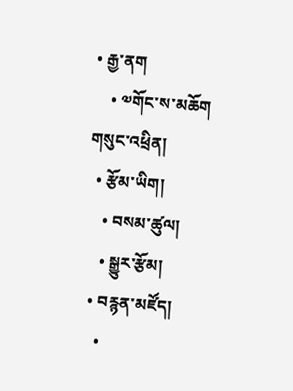• རྒྱ་ནག
    • ༧གོང་ས་མཆོག གསུང་འཕྲིན།
  • རྩོམ་ཡིག།
    • བསམ་ཚུལ།
    • སྒྱུར་རྩོམ།
  • བརྙན་མཛོད།
    •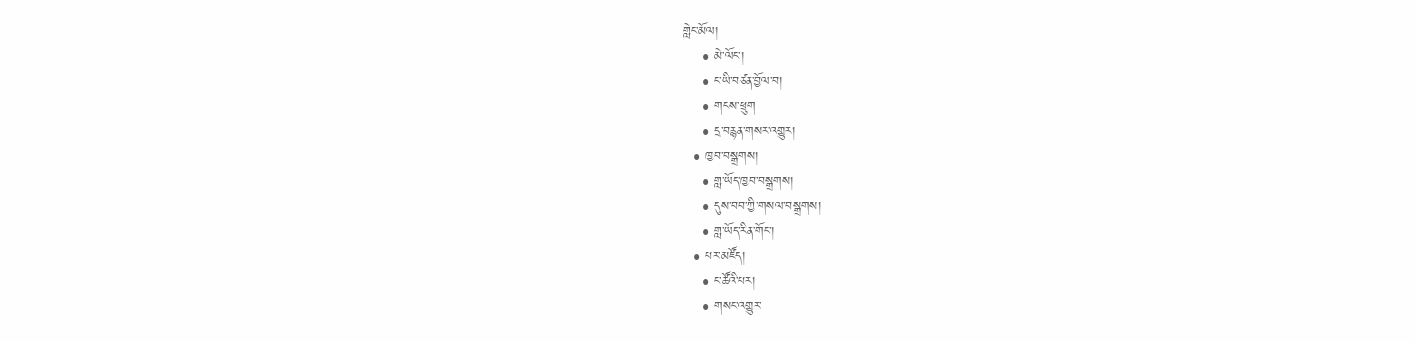གླེང་མོལ།
    • མེ་ལོང་།
    • ང་ཡི་བཙན་བྱོལ་བ།
    • གངས་ཕྲུག
    • དྲ་བརྙན་གསར་འགྱུར།
  • ཁྱབ་བསྒྲགས།
    • གླ་ཡོད་ཁྱབ་བསྒྲགས།
    • དུས་བབ་ཀྱི་གསལ་བསྒྲགས།
    • གླ་ཡོད་རིན་གོང་།
  • པར་མཛོད།
    • ང་ཚོའི་པར།
    • གསང་འགྱུར་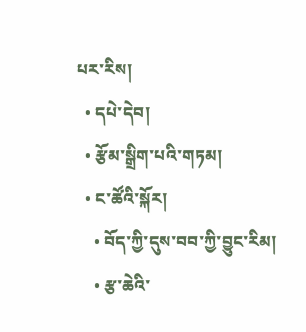པར་རིས།
  • དཔེ་དེབ།
  • རྩོམ་སྒྲིག་པའི་གཏམ།
  • ང་ཚོའི་སྐོར།
    • བོད་ཀྱི་དུས་བབ་ཀྱི་བྱུང་རིམ།
    • རྩ་ཆེའི་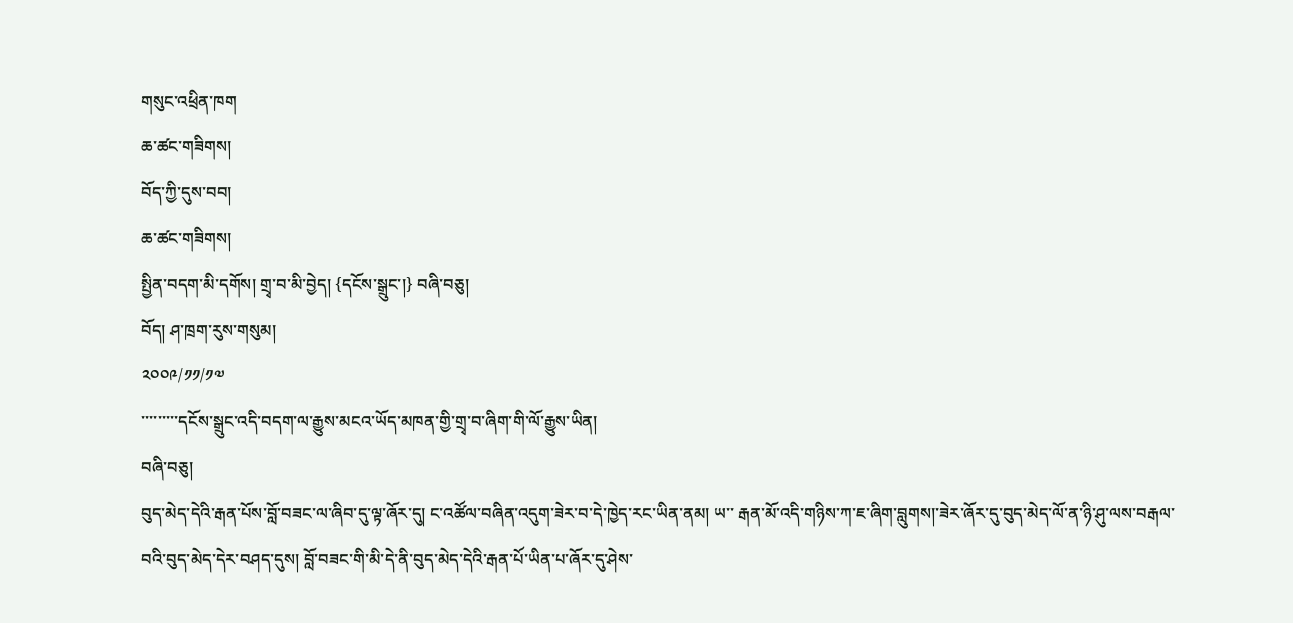གསུང་འཕྲིན་ཁག
ཆ་ཚང་གཟིགས།
བོད་ཀྱི་དུས་བབ།
ཆ་ཚང་གཟིགས།
སྤྱིན་བདག་མི་དགོས། གྲྭ་བ་མི་བྱེད། {དངོས་སྒྲུང་།} བཞི་བཅུ།
བོད། ཤ་ཁྲག་རུས་གསུམ།
༢༠༠༩/༡༡/༡༧
་་་་་་་་་དངོས་སྒྲུང་འདི་བདག་ལ་རྒྱུས་མངའ་ཡོད་མཁན་གྱི་གྲྭ་བ་ཞིག་གི་ལོ་རྒྱུས་ཡིན།
བཞི་བཅུ།
བུད་མེད་དེའི་རྒན་པོས་བློ་བཟང་ལ་ཞིབ་དུ་ལྟ་ཞོར་དུ། ང་འཚོལ་བཞིན་འདུག་ཟེར་བ་དེ་ཁྱེད་རང་ཡིན་ནམ། ཡ་་ རྒན་མོ་འདི་གཉིས་ཀ་ཇ་ཞིག་བླུགས།་ཟེར་ཞོར་དུ་བུད་མེད་ལོ་ན་ཉི་ཤུ་ལས་བརྒལ་བའི་བུད་མེད་དེར་བཤད་དུས། བློ་བཟང་གི་མི་དེ་ནི་བུད་མེད་དེའི་རྒན་པོ་ཡིན་པ་ཞོར་དུ་ཤེས་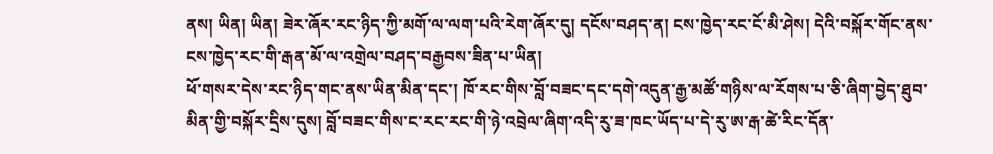ནས། ཡིན། ཡིན། ཟེར་ཞོར་རང་ཉིད་ཀྱི་མགོ་ལ་ལག་པའི་རེག་ཞོར་དུ། དངོས་བཤད་ན། ངས་ཁྱེད་རང་ངོ་མི་ཤེས། དེའི་བསྐོར་གོང་ནས་ངས་ཁྱེད་རང་གི་རྒན་མོ་ལ་འགྲེལ་བཤད་བརྒྱབས་ཟིན་པ་ཡིན།
ཕོ་གསར་དེས་རང་ཉིད་གང་ནས་ཡིན་མིན་དང་། ཁོ་རང་གིས་བློ་བཟང་དང་དགེ་འདུན་རྒྱ་མཚོ་གཉིས་ལ་རོགས་པ་ཅི་ཞིག་བྱེད་ཐུབ་མིན་གྱི་བསྐོར་དྲིས་དུས། བློ་བཟང་གིས་ང་རང་རང་གི་ཉེ་འབྲེལ་ཞིག་འདི་རུ་ཟ་ཁང་ཡོད་པ་དེ་རུ་ཨ་རྒ་ཚེ་རིང་དོན་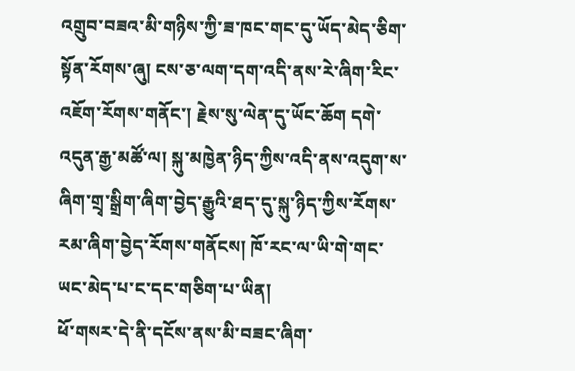འགྲུབ་བཟའ་མི་གཉིས་ཀྱི་ཟ་ཁང་གང་དུ་ཡོད་མེད་ཅིག་སྟོན་རོགས་ཞུ། ངས་ཅ་ལག་དག་འདི་ནས་རེ་ཞིག་རིང་འཇོག་རོགས་གནོང་། རྗེས་སུ་ལེན་དུ་ཡོང་ཆོག དགེ་འདུན་རྒྱ་མཚོ་ལ། སྐུ་མཁྱེན་ཉིད་ཀྱིས་འདི་ནས་འདུག་ས་ཞིག་གྲྭ་སྒྲིག་ཞིག་བྱེད་རྒྱུའི་ཐད་དུ་སྐུ་ཉིད་ཀྱིས་རོགས་རམ་ཞིག་བྱེད་རོགས་གནོངས། ཁོ་རང་ལ་ཡི་གེ་གང་ཡང་མེད་པ་ང་དང་གཅིག་པ་ཡིན།
ཕོ་གསར་དེ་ནི་དངོས་ནས་མི་བཟང་ཞིག་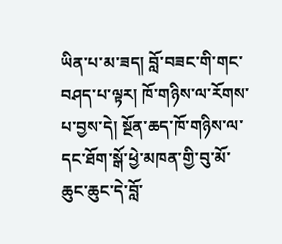ཡིན་པ་མ་ཟད། བློ་བཟང་གི་གང་བཤད་པ་ལྟར། ཁོ་གཉིས་ལ་རོགས་པ་བྱས་དེ། སྔོན་ཆད་ཁོ་གཉིས་ལ་དང་ཐོག་སྒོ་ཕྱེ་མཁན་གྱི་བུ་མོ་ཆུང་ཆུང་དེ་བློ་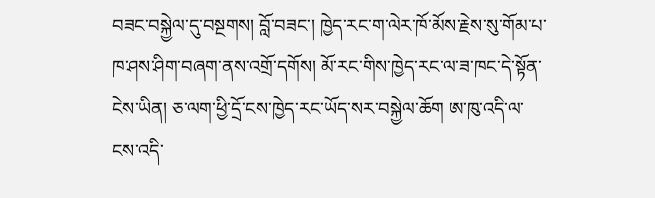བཟང་བསྐྱེལ་དུ་བསྔགས། བློ་བཟང་། ཁྱེད་རང་ག་ལེར་ཁོ་མོས་རྗེས་སུ་གོམ་པ་ཁ་ཤས་ཤིག་བཞག་ནས་འགྲོ་དགོས། མོ་རང་གིས་ཁྱེད་རང་ལ་ཟ་ཁང་དེ་སྟོན་ངེས་ཡིན། ཅ་ལག་ཕྱི་དྲོ་ངས་ཁྱེད་རང་ཡོད་སར་བསྐྱེལ་ཆོག ཨ་ཁུ་འདི་ལ་ངས་འདི་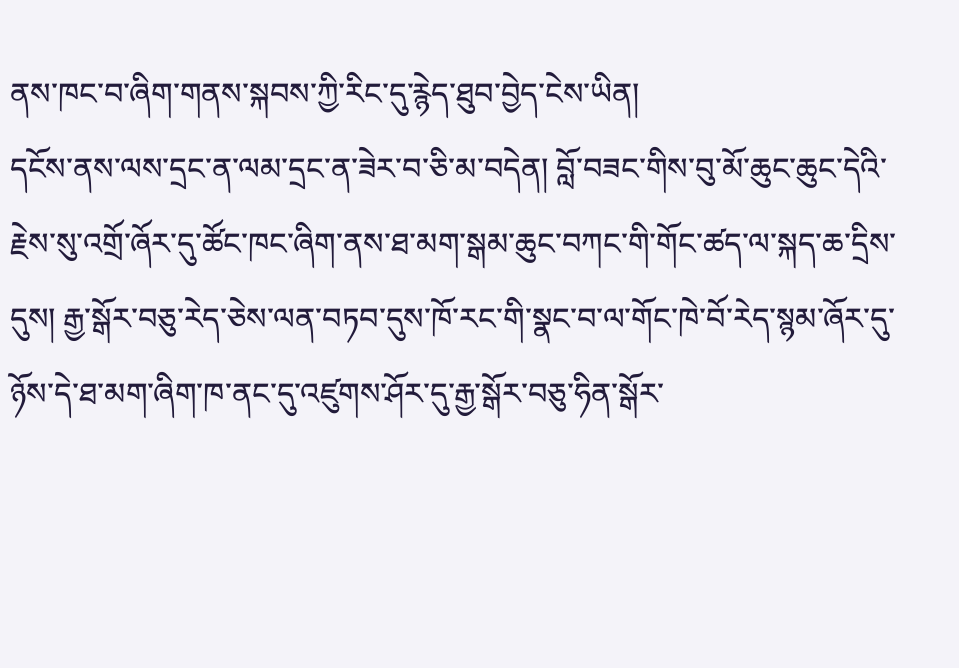ནས་ཁང་བ་ཞིག་གནས་སྐབས་ཀྱི་རིང་དུ་རྙེད་ཐུབ་བྱེད་ངེས་ཡིན།
དངོས་ནས་ལས་དྲང་ན་ལམ་དྲང་ན་ཟེར་བ་ཅི་མ་བདེན། བློ་བཟང་གིས་བུ་མོ་ཆུང་ཆུང་དེའི་རྗེས་སུ་འགྲོ་ཞོར་དུ་ཚོང་ཁང་ཞིག་ནས་ཐ་མག་སྒམ་ཆུང་བཀང་གི་གོང་ཚད་ལ་སྐད་ཆ་དྲིས་དུས། རྒྱ་སྒོར་བཅུ་རེད་ཅེས་ལན་བཏབ་དུས་ཁོ་རང་གི་སྣང་བ་ལ་གོང་ཁེ་བོ་རེད་སྙམ་ཞོར་དུ་ཉོས་དེ་ཐ་མག་ཞིག་ཁ་ནང་དུ་འཛུགས་ཤོར་དུ་རྒྱ་སྒོར་བཅུ་ཧིན་སྒོར་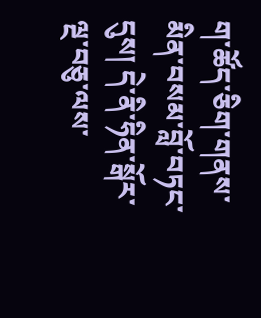ག་ཚོད་ཅིག་གནས་མིན་བསམ་བློ་བཏང་དུས། དེ་ནི་ཧིན་སྒོར་ལྔ་བཅུ་ལས་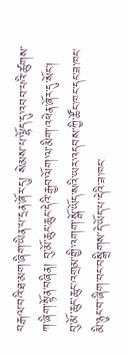བརྒལ་བའི་ཐ་མག་ཞིག་ཡིན་པ་དྲན་ཞོར་དུ། སེམས་པ་ལྷོད་དུ་འབབ་པའི་ཚུགས་ཀ་ཞིག་སྟོན་བཞིན། བུ་མོ་ཆུང་ཆུང་དེའི་རྒྱབ་ལོག་ལ་མིག་འཕེན་ཞོར་དུ་སོང་།
བུ་མོ་ཆུང་ཆུང་འགྲམ་གྱི་འགག་སྒོ་ཡོད་སའི་ཡར་འདབས་ཀྱི་ཚོང་ཁང་དང་ཟ་ཁང་མི་ཉུང་བ་ཞིག་བང་བསྒྲིགས་དེ་ཡོད་པ་དེའི་ཟ་ཁང་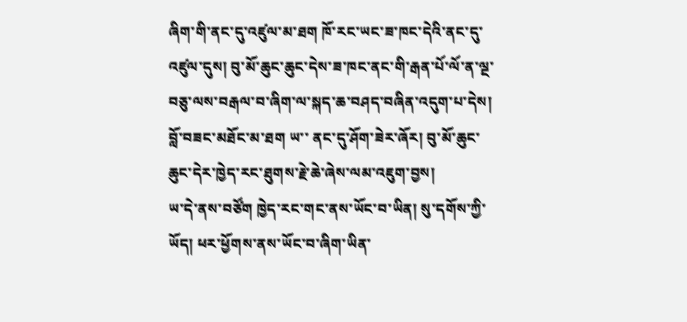ཞིག་གི་ནང་དུ་འཛུལ་མ་ཐག ཁོ་རང་ཡང་ཟ་ཁང་དེའི་ནང་དུ་འཛུལ་དུས། བུ་མོ་ཆུང་ཆུང་དེས་ཟ་ཁང་ནང་གི་རྒན་པོ་ལོ་ན་ལྔ་བཅུ་ལས་བརྒལ་བ་ཞིག་ལ་སྐད་ཆ་བཤད་བཞིན་འདུག་པ་དེས། བློ་བཟང་མཐོང་མ་ཐག ཡ་་ ནང་དུ་ཤོག་ཟེར་ཞོར། བུ་མོ་ཆུང་ཆུང་དེར་ཁྱེད་རང་ཐུགས་རྗེ་ཆེ་ཞེས་ལམ་འཇུག་བྱས།
ཡ་དེ་ནས་བཙོག ཁྱེད་རང་གང་ནས་ཡོང་བ་ཡིན། སུ་དགོས་ཀྱི་ཡོད། ཕར་ཕྱོགས་ནས་ཡོང་བ་ཞིག་ཡིན་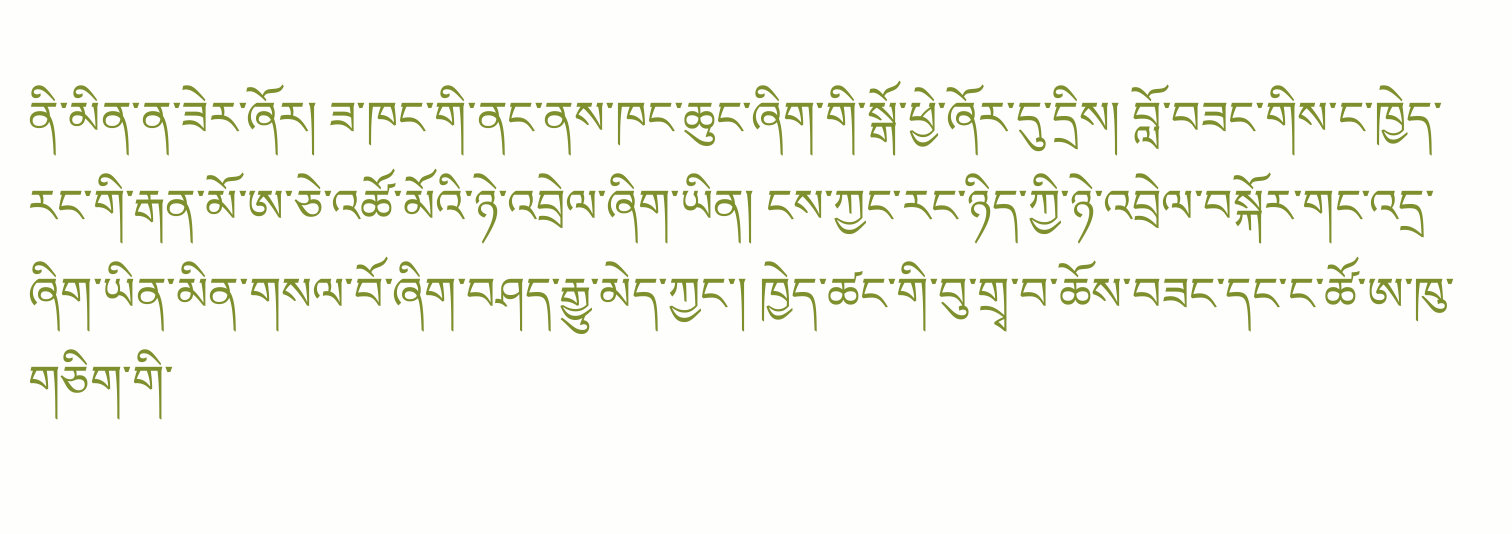ནི་མིན་ན་ཟེར་ཞོར། ཟ་ཁང་གི་ནང་ནས་ཁང་ཆུང་ཞིག་གི་སྒོ་ཕྱེ་ཞོར་དུ་དྲིས། བློ་བཟང་གིས་ང་ཁྱེད་རང་གི་རྒན་མོ་ཨ་ཅེ་འཚོ་མོའི་ཉེ་འབྲེལ་ཞིག་ཡིན། ངས་ཀྱང་རང་ཉིད་ཀྱི་ཉེ་འབྲེལ་བསྐོར་གང་འདྲ་ཞིག་ཡིན་མིན་གསལ་བོ་ཞིག་བཤད་རྒྱུ་མེད་ཀྱང་། ཁྱེད་ཚང་གི་བུ་གྲྭ་བ་ཆོས་བཟང་དང་ང་ཚོ་ཨ་ཁུ་གཅིག་གི་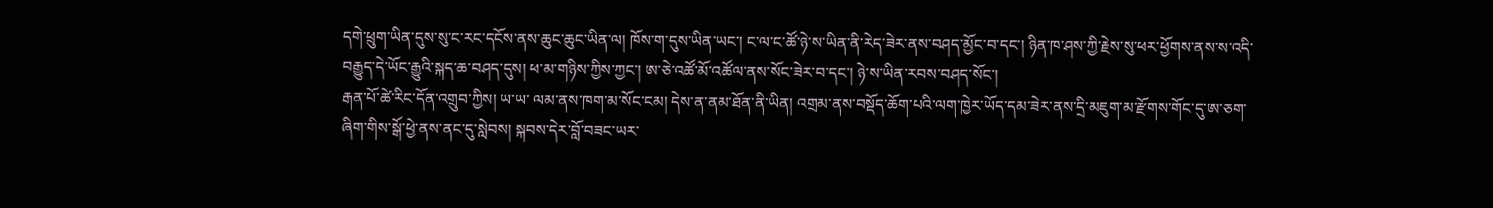དགེ་ཕྲུག་ཡིན་དུས་སུ་ང་རང་དངོས་ནས་ཆུང་ཆུང་ཡིན་ལ། ཁོས་ག་དུས་ཡིན་ཡང་། ང་ལ་ང་ཚོ་ཉེ་ས་ཡིན་ནི་རེད་ཟེར་ནས་བཤད་མྱོང་བ་དང་། ཉིན་ཁ་ཤས་ཀྱི་རྗེས་སུ་ཕར་ཕྱོགས་ནས་ས་འདི་བརྒྱུད་དེ་ཡོང་རྒྱུའི་སྐད་ཆ་བཤད་དུས། ཕ་མ་གཉིས་ཀྱིས་ཀྱང་། ཨ་ཅེ་འཚོ་མོ་འཚོལ་ནས་སོང་ཟེར་བ་དང་། ཉེ་ས་ཡིན་རབས་བཤད་སོང་།
རྒན་པོ་ཚེ་རིང་དོན་འགྲུབ་ཀྱིས། ཡ་ཡ་ ལམ་ནས་ཁག་མ་སོང་ངམ། དེས་ན་ནམ་ཐོན་ནི་ཡིན། འགྲམ་ནས་བསྡོད་ཆོག་པའི་ལག་ཁྱེར་ཡོད་དམ་ཟེར་ནས་དྲི་མཇུག་མ་རྫོགས་གོང་དུ་ཨ་ཅག་ཞིག་གིས་སྒོ་ཕྱེ་ནས་ནང་དུ་སླེབས། སྐབས་དེར་བློ་བཟང་ཡར་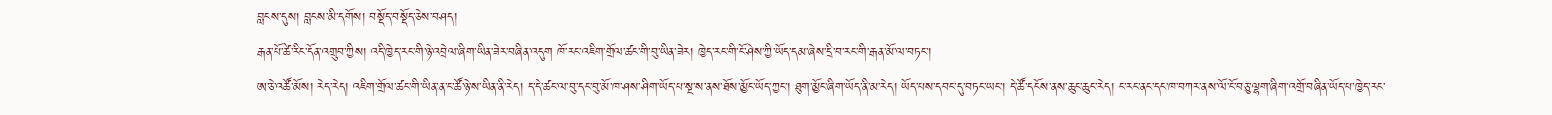བླངས་དུས། བླངས་མི་དགོས། བསྡོད་བསྡོད་ཅེས་བཤད།
རྒན་པོ་ཚེ་རིང་དོན་འགྲུབ་ཀྱིས། འདི་ཁྱེད་རང་གི་ཉེ་འབྲེལ་ཞིག་ཡིན་ཟེར་བཞིན་འདུག ཁོ་རང་འཇིག་གྲོལ་ཚང་གི་བུ་ཡིན་ཟེར། ཁྱེད་རང་གི་ངོ་ཤེས་ཀྱི་ཡོད་དམ་ཞེས་དྲི་བ་རང་གི་རྒན་མོ་ལ་བཏང་།
ཨ་ཅེ་འཚོ་མོས། རེད་རེད། འཇིག་གྲོལ་ཚང་གི་ཡིན་ན་ང་ཚོ་ཉེ་ས་ཡིན་ནི་རེད། ད་དེ་ཚང་ལ་བུ་དང་བུ་མོ་ཁ་ཤས་ཤིག་ཡོད་པ་སྔ་ས་ནས་ཐོས་མྱོང་ཡོད་ཀྱང་། ཐུག་མྱོང་ཞིག་ཡོད་ནི་མ་རེད། ཡོད་པས་དབང་དུ་བཏང་ཡང་། དེ་ཚོ་དངོས་ནས་ཆུང་ཆུང་རེད། ང་རང་ནང་དང་ཁ་བཀར་ནས་ལོ་ངོ་བཅུ་ལྷག་ཞིག་འགྲོ་བཞིན་ཡོད་པ་ཁྱེད་རང་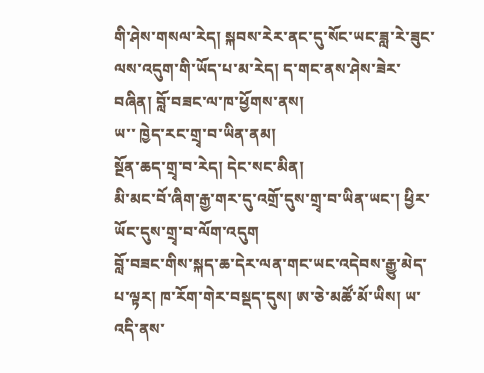གི་ཤེས་གསལ་རེད། སྐབས་རེར་ནང་དུ་སོང་ཡང་ཟླ་རེ་ཟུང་ལས་འདུག་གི་ཡོད་པ་མ་རེད། ད་གང་ནས་ཤེས་ཟེར་བཞིན། བློ་བཟང་ལ་ཁ་ཕྱོགས་ནས།
ཡ་་ ཁྱེད་རང་གྲྭ་བ་ཡིན་ནམ།
སྔོན་ཆད་གྲྭ་བ་རེད། དེང་སང་མིན།
མི་མང་བོ་ཞིག་རྒྱ་གར་དུ་འགྲོ་དུས་གྲྭ་བ་ཡིན་ཡང་། ཕྱིར་ཡོང་དུས་གྲྭ་བ་ལོག་འདུག
བློ་བཟང་གིས་སྐད་ཆ་དེར་ལན་གང་ཡང་འདེབས་རྒྱུ་མེད་པ་ལྟར། ཁ་རོག་གེར་བསྡད་དུས། ཨ་ཅེ་མཚོ་མོ་ཡིས། ཡ་ འདི་ནས་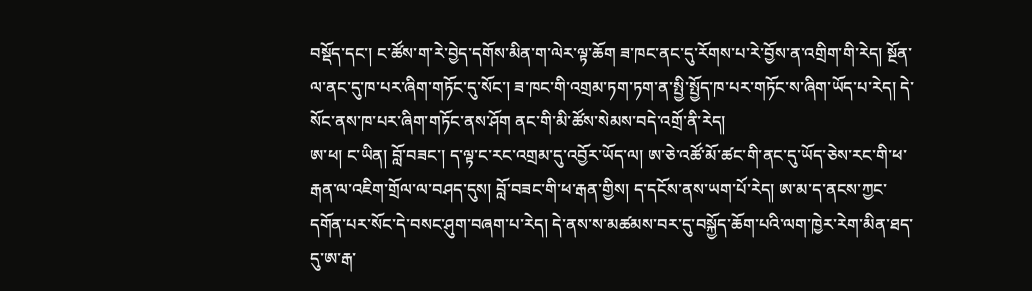བསྡོད་དང་། ང་ཚོས་ག་རེ་བྱེད་དགོས་མིན་ག་ལེར་ལྟ་ཆོག ཟ་ཁང་ནང་དུ་རོགས་པ་རེ་བྱོས་ན་འགྲིག་གི་རེད། སྔོན་ལ་ནང་དུ་ཁ་པར་ཞིག་གཏོང་དུ་སོང་། ཟ་ཁང་གི་འགྲམ་ཏག་ཏག་ན་སྤྱི་སྤྱོད་ཁ་པར་གཏོང་ས་ཞིག་ཡོད་པ་རེད། དེ་སོང་ནས་ཁ་པར་ཞིག་གཏོང་ནས་ཤོག ནང་གི་མི་ཚོས་སེམས་བདེ་འགྲོ་ནི་རེད།
ཨ་ཕ། ང་ཡིན། བློ་བཟང་། ད་ལྟ་ང་རང་འགྲམ་དུ་འབྱོར་ཡོད་ལ། ཨ་ཅེ་འཚོ་མོ་ཚང་གི་ནང་དུ་ཡོད་ཅེས་རང་གི་ཕ་རྒན་ལ་འཇིག་གྲོལ་ལ་བཤད་དུས། བློ་བཟང་གི་ཕ་རྒན་གྱིས། ད་དངོས་ནས་ཡག་པོ་རེད། ཨ་མ་ད་ནངས་ཀྱང་དགོན་པར་སོང་དེ་བསང་ཤུག་བཞག་པ་རེད། དེ་ནས་ས་མཚམས་བར་དུ་བསྐྱོད་ཆོག་པའི་ལག་ཁྱེར་རེག་མིན་ཐད་དུ་ཨ་རྒ་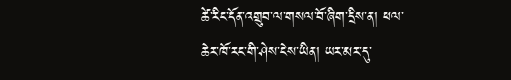ཚེ་རིང་དོན་འགྲུབ་ལ་གསལ་བོ་ཞིག་དྲིས་ན། ཕལ་ཆེར་ཁོ་རང་གི་ཤེས་ངེས་ཡིན། ཡར་མར་དུ་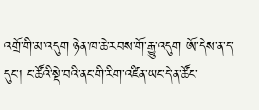འགྲོ་གི་མ་འདུག ཉེན་ཁ་ཆེ་རབས་གོ་རྒྱུ་འདུག ཨོ་དེས་ན་ད་དུང་། ང་ཚོའི་སྡེ་བའི་ནང་གི་རིག་འཛིན་ཡང་དེ་ན་ཚོང་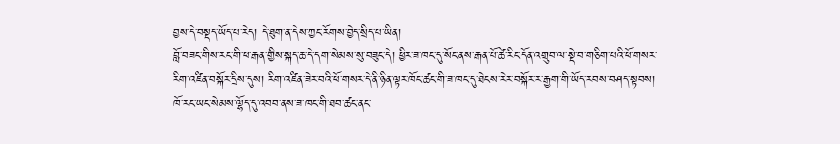བྱས་དེ་བསྡད་ཡོད་པ་རེད། དེ་ཐུག་ན་དེས་ཀྱང་རོགས་བྱེད་སྲིད་པ་ཡིན།
བློ་བཟང་གིས་རང་གི་ཕ་རྒན་གྱིས་སྐད་ཆ་དེ་དག་སེམས་སུ་བཟུང་དེ། ཕྱིར་ཟ་ཁང་དུ་སོང་ནས་རྒན་པོ་ཚེ་རིང་དོན་འགྲུབ་ལ་སྡེ་བ་གཅིག་པའི་ཕོ་གསར་རིག་འཛིན་བསྐོར་དྲིས་དུས། རིག་འཛིན་ཟེར་བའི་ཕོ་གསར་དེ་ནི་ཉིན་ལྟར་ཁོང་ཚང་གི་ཟ་ཁང་དུ་ཐེངས་རེར་བསྐོར་ར་རྒྱག་གི་ཡོད་རབས་བཤད་སྟབས། ཁོ་རང་ཡང་སེམས་ལྷོད་དུ་འབབ་ནས་ཟ་ཁང་གི་ཐབ་ཚང་ནང་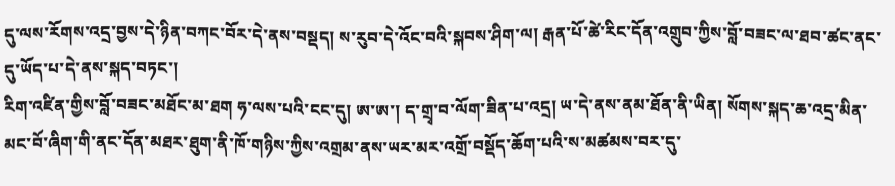དུ་ལས་རོགས་འདྲ་བྱས་དེ་ཉིན་བཀང་བོར་དེ་ནས་བསྡད། ས་རུབ་དེ་འོང་བའི་སྐབས་ཤིག་ལ། རྒན་པོ་ཚེ་རིང་དོན་འགྲུབ་ཀྱིས་བློ་བཟང་ལ་ཐབ་ཚང་ནང་དུ་ཡོད་པ་དེ་ནས་སྐད་བཏང་།
རིག་འཛིན་གྱིས་བློ་བཟང་མཐོང་མ་ཐག ཧ་ལས་པའི་ངང་དུ། ཨ་ཨ་། ད་གྲྭ་བ་ལོག་ཟིན་པ་འདྲ། ཡ་དེ་ནས་ནམ་ཐོན་ནི་ཡིན། སོགས་སྐད་ཆ་འདྲ་མིན་མང་བོ་ཞིག་གི་ནང་དོན་མཐར་ཐུག་ནི་ཁོ་གཉིས་ཀྱིས་འགྲམ་ནས་ཡར་མར་འགྲོ་བསྡོད་ཆོག་པའི་ས་མཚམས་བར་དུ་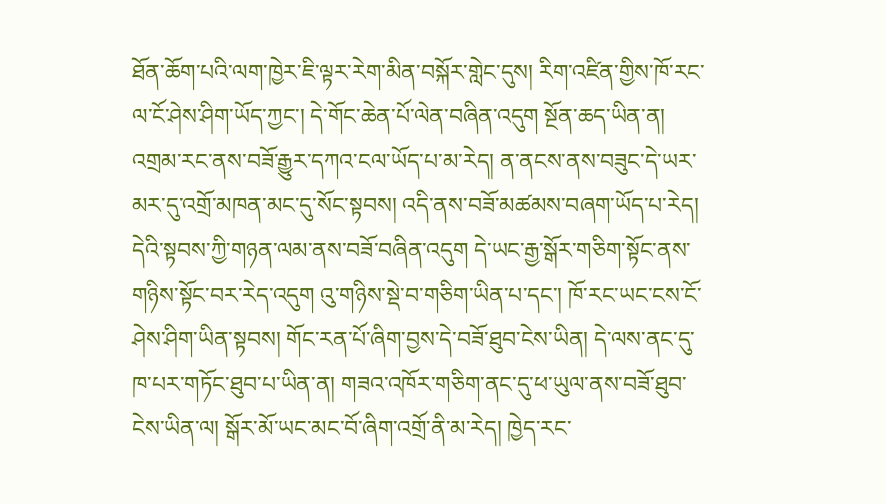ཐོན་ཆོག་པའི་ལག་ཁྱེར་ཇི་ལྟར་རེག་མིན་བསྐོར་གླེང་དུས། རིག་འཛིན་གྱིས་ཁོ་རང་ལ་ངོ་ཤེས་ཤིག་ཡོད་ཀྱང་། དེ་གོང་ཆེན་པོ་ལེན་བཞིན་འདུག སྔོན་ཆད་ཡིན་ན། འགྲམ་རང་ནས་བཟོ་རྒྱུར་དཀའ་ངལ་ཡོད་པ་མ་རེད། ན་ནངས་ནས་བཟུང་དེ་ཡར་མར་དུ་འགྲོ་མཁན་མང་དུ་སོང་སྟབས། འདི་ནས་བཟོ་མཚམས་བཞག་ཡོད་པ་རེད། དེའི་སྟབས་ཀྱི་གཉན་ལམ་ནས་བཟོ་བཞིན་འདུག དེ་ཡང་རྒྱ་སྒོར་གཅིག་སྟོང་ནས་གཉིས་སྟོང་བར་རེད་འདུག འུ་གཉིས་སྡེ་བ་གཅིག་ཡིན་པ་དང་། ཁོ་རང་ཡང་ངས་ངོ་ཤེས་ཤིག་ཡིན་སྟབས། གོང་རན་པོ་ཞིག་བྱས་དེ་བཟོ་ཐུབ་ངེས་ཡིན། དེ་ལས་ནང་དུ་ཁ་པར་གཏོང་ཐུབ་པ་ཡིན་ན། གཟའ་འཁོར་གཅིག་ནང་དུ་ཕ་ཡུལ་ནས་བཟོ་ཐུབ་ངེས་ཡིན་ལ། སྒོར་མོ་ཡང་མང་བོ་ཞིག་འགྲོ་ནི་མ་རེད། ཁྱེད་རང་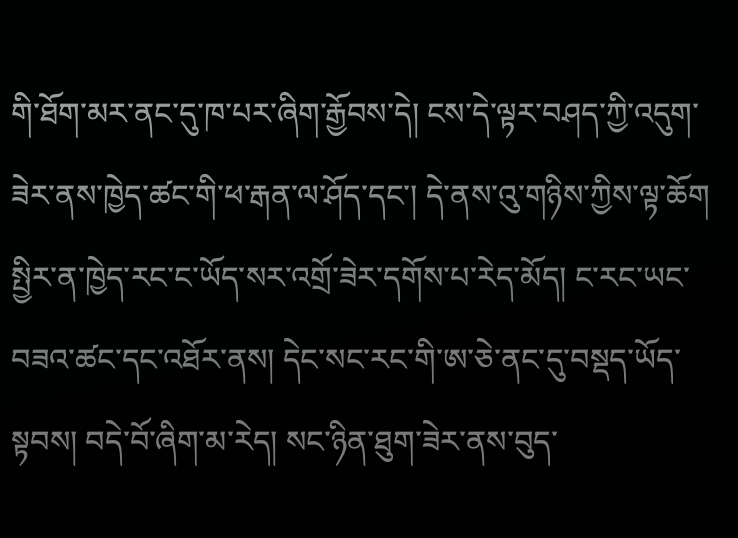གི་ཐོག་མར་ནང་དུ་ཁ་པར་ཞིག་རྒྱོབས་དེ། ངས་དེ་ལྟར་བཤད་ཀྱི་འདུག་ཟེར་ནས་ཁྱེད་ཚང་གི་ཕ་རྒན་ལ་ཤོད་དང་། དེ་ནས་འུ་གཉིས་ཀྱིས་ལྟ་ཆོག སྤྱིར་ན་ཁྱེད་རང་ང་ཡོད་སར་འགྲོ་ཟེར་དགོས་པ་རེད་མོད། ང་རང་ཡང་བཟའ་ཚང་དང་འཐོར་ནས། དེང་སང་རང་གི་ཨ་ཅེ་ནང་དུ་བསྡད་ཡོད་སྟབས། བདེ་བོ་ཞིག་མ་རེད། སང་ཉིན་ཐུག་ཟེར་ནས་བུད་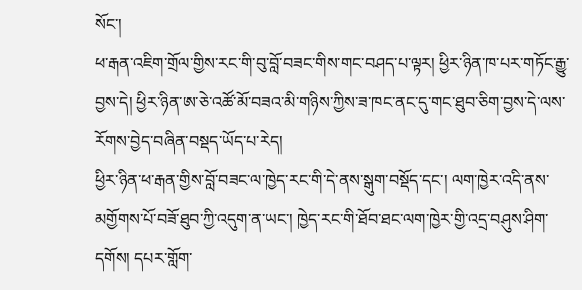སོང་།
ཕ་རྒན་འཇིག་གྲོལ་གྱིས་རང་གི་བུ་བློ་བཟང་གིས་གང་བཤད་པ་ལྟར། ཕྱིར་ཉིན་ཁ་པར་གཏོང་རྒྱུ་བྱས་དེ། ཕྱིར་ཉིན་ཨ་ཅེ་འཚོ་མོ་བཟའ་མི་གཉིས་ཀྱིས་ཟ་ཁང་ནང་དུ་གང་ཐུབ་ཅིག་བྱས་དེ་ལས་རོགས་བྱེད་བཞིན་བསྡད་ཡོད་པ་རེད།
ཕྱིར་ཉིན་ཕ་རྒན་གྱིས་བློ་བཟང་ལ་ཁྱེད་རང་གི་དེ་ནས་སྒུག་བསྡོད་དང་། ལག་ཁྱེར་འདི་ནས་མགྱོགས་པོ་བཟོ་ཐུབ་ཀྱི་འདུག་ན་ཡང་། ཁྱེད་རང་གི་ཐོབ་ཐང་ལག་ཁྱེར་གྱི་འདྲ་བཤུས་ཤིག་དགོས། དཔར་གློག་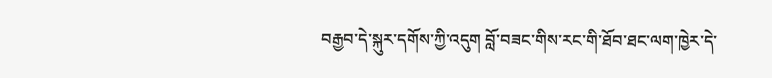བརྒྱབ་དེ་སྐུར་དགོས་ཀྱི་འདུག བློ་བཟང་གིས་རང་གི་ཐོབ་ཐང་ལག་ཁྱེར་དེ་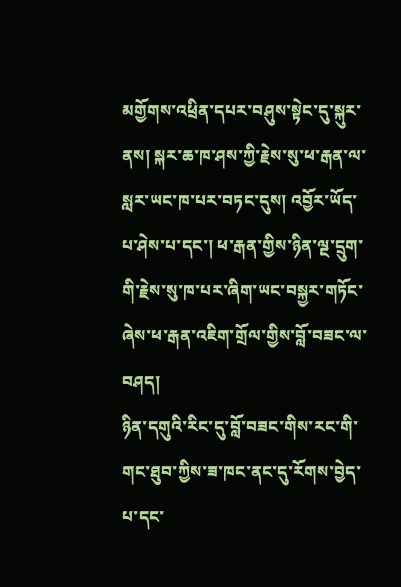མགྱོགས་འཕྲིན་དཔར་བཤུས་སྟེང་དུ་སྐུར་ནས། སྐར་ཆ་ཁ་ཤས་ཀྱི་རྗེས་སུ་ཕ་རྒན་ལ་སླར་ཡང་ཁ་པར་བཏང་དུས། འབྱོར་ཡོད་པ་ཤེས་པ་དང་། ཕ་རྒན་གྱིས་ཉིན་ལྔ་དྲུག་གི་རྗེས་སུ་ཁ་པར་ཞིག་ཡང་བསྐྱར་གཏོང་ཞེས་ཕ་རྒན་འཇིག་གྲོལ་གྱིས་བློ་བཟང་ལ་བཤད།
ཉིན་དགུའི་རིང་དུ་བློ་བཟང་གིས་རང་གི་གང་ཐུབ་ཀྱིས་ཟ་ཁང་ནང་དུ་རོགས་བྱེད་པ་དང་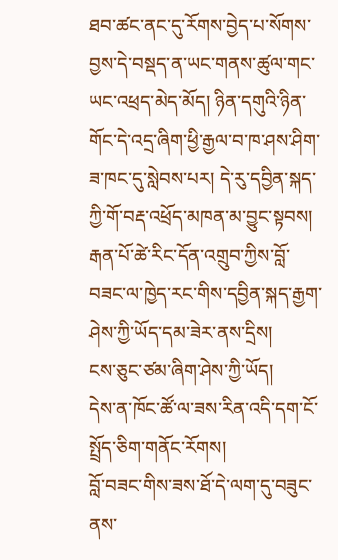ཐབ་ཚང་ནང་དུ་རོགས་བྱེད་པ་སོགས་བྱས་དེ་བསྡད་ན་ཡང་གནས་ཚུལ་གང་ཡང་འཕྲད་མེད་མོད། ཉིན་དགུའི་ཉིན་གོང་དེ་འདྲ་ཞིག་ཕྱི་རྒྱལ་བ་ཁ་ཤས་ཤིག་ཟ་ཁང་དུ་སླེབས་པར། དེ་རུ་དབྱིན་སྐད་ཀྱི་གོ་བརྡ་འཕྲོད་མཁན་མ་བྱུང་སྟབས། རྒན་པོ་ཚེ་རིང་དོན་འགྲུབ་ཀྱིས་བློ་བཟང་ལ་ཁྱེད་རང་གིས་དབྱིན་སྐད་རྒྱག་ཤེས་ཀྱི་ཡོད་དམ་ཟེར་ནས་དྲིས།
ངས་ཅུང་ཙམ་ཞིག་ཤེས་ཀྱི་ཡོད།
དེས་ན་ཁོང་ཚོ་ལ་ཟས་རིན་འདི་དག་ངོ་སྤྲོད་ཅིག་གནོང་རོགས།
བློ་བཟང་གིས་ཟས་ཐོ་དེ་ལག་དུ་བཟུང་ནས་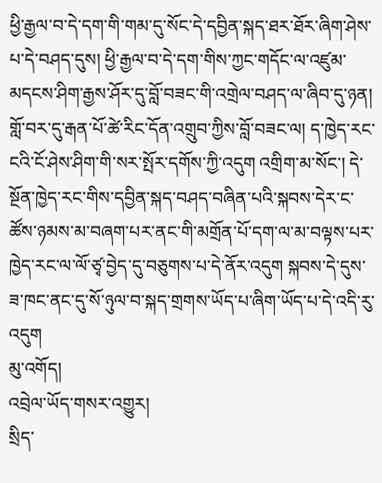ཕྱི་རྒྱལ་བ་དེ་དག་གི་གམ་དུ་སོང་དེ་དབྱིན་སྐད་ཐར་ཐོར་ཞིག་ཤེས་པ་དེ་བཤད་དུས། ཕྱི་རྒྱལ་བ་དེ་དག་གིས་ཀྱང་གདོང་ལ་འཛུམ་མདངས་ཤིག་རྒྱས་ཤོར་དུ་བློ་བཟང་གི་འགྲེལ་བཤད་ལ་ཞིབ་དུ་ཉན།
གློ་བར་དུ་རྒན་པོ་ཚེ་རིང་དོན་འགྲུབ་ཀྱིས་བློ་བཟང་ལ། ད་ཁྱེད་རང་ངའི་ངོ་ཤེས་ཤིག་གི་སར་སྤོར་དགོས་ཀྱི་འདུག འགྲིག་མ་སོང་། དེ་སྔོན་ཁྱེད་རང་གིས་དབྱིན་སྐད་བཤད་བཞིན་པའི་སྐབས་དེར་ང་ཚོས་ཉམས་མ་བཞག་པར་ནང་གི་མགྲོན་པོ་དག་ལ་མ་བལྟས་པར་ཁྱེད་རང་ལ་ལོ་ཙྭ་བྱེད་དུ་བཅུགས་པ་དེ་ནོར་འདུག སྐབས་དེ་དུས་ཟ་ཁང་ནང་དུ་སོ་ཉུལ་བ་སྐད་གྲགས་ཡོད་པ་ཞིག་ཡོད་པ་དེ་འདི་རུ་འདུག
མུ་འགོད།
འབྲེལ་ཡོད་གསར་འགྱུར།
སྲིད་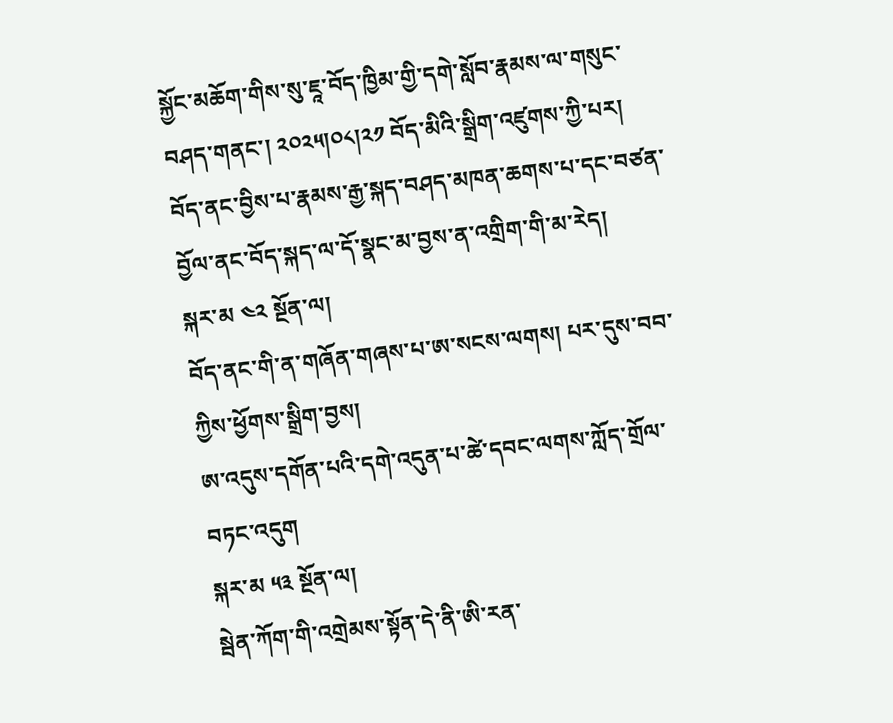སྐྱོང་མཆོག་གིས་སུ་ཇཱ་བོད་ཁྱིམ་གྱི་དགེ་སློབ་རྣམས་ལ་གསུང་བཤད་གནང་། ༢༠༢༥།༠༨།༢༡ བོད་མིའི་སྒྲིག་འཛུགས་ཀྱི་པར།
བོད་ནང་བྱིས་པ་རྣམས་རྒྱ་སྐད་བཤད་མཁན་ཆགས་པ་དང་བཙན་བྱོལ་ནང་བོད་སྐད་ལ་དོ་སྣང་མ་བྱས་ན་འགྲིག་གི་མ་རེད།
སྐར་མ ༤༢ སྔོན་ལ།
བོད་ནང་གི་ན་གཞོན་གཞས་པ་ཨ་སངས་ལགས། པར་དུས་བབ་ཀྱིས་ཕྱོགས་སྒྲིག་བྱས།
ཨ་འདུས་དགོན་པའི་དགེ་འདུན་པ་ཚེ་དབང་ལགས་ཀློད་གྲོལ་བཏང་འདུག
སྐར་མ ༥༣ སྔོན་ལ།
སྦེན་ཀོག་གི་འགྲེམས་སྟོན་དེ་ནི་ཨི་རན་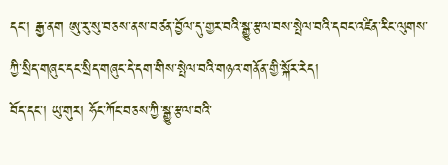དང་། རྒྱ་ནག ཨུ་རུ་སུ་བཅས་ནས་བཙན་བྱོལ་དུ་གྱར་བའི་སྒྱུ་རྩལ་བས་སྤེལ་བའི་དབང་འཛིན་རིང་ལུགས་ཀྱི་སྲིད་གཞུང་དང་སྲིད་གཞུང་དེ་དག་གིས་སྤེལ་བའི་གཉའ་གནོན་གྱི་སྐོར་རེད།
བོད་དང་། ཡུ་གུར། ཧོང་ཀོང་བཅས་ཀྱི་སྒྱུ་རྩལ་བའི་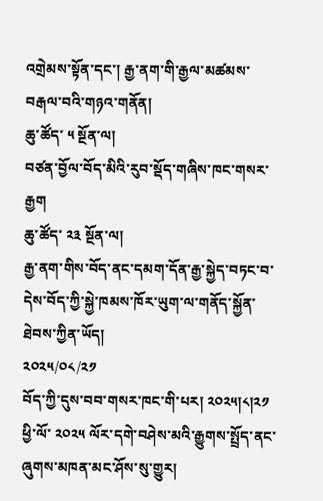འགྲེམས་སྟོན་དང་། རྒྱ་ནག་གི་རྒྱལ་མཚམས་བརྒལ་བའི་གཉའ་གནོན།
ཆུ་ཚོད་ ༥ སྔོན་ལ།
བཙན་བྱོལ་བོད་མིའི་རུབ་སྡོད་གཞིས་ཁང་གསར་རྒྱག
ཆུ་ཚོད་ ༢༣ སྔོན་ལ།
རྒྱ་ནག་གིས་བོད་ནང་དམག་དོན་རྒྱ་སྐྱེད་བཏང་བ་དེས་བོད་ཀྱི་སྐྱེ་ཁམས་ཁོར་ཡུག་ལ་གནོད་སྐྱོན་ཐེབས་ཀྱིན་ཡོད།
༢༠༢༥/༠༨/༢༡
བོད་ཀྱི་དུས་བབ་གསར་ཁང་གི་པར། ༢༠༢༥།༨།༢༡
ཕྱི་ལོ་ ༢༠༢༥ ལོར་དགེ་བཤེས་མའི་རྒྱུགས་སྤྲོད་ནང་ཞུགས་མཁན་མང་ཤོས་སུ་གྱུར།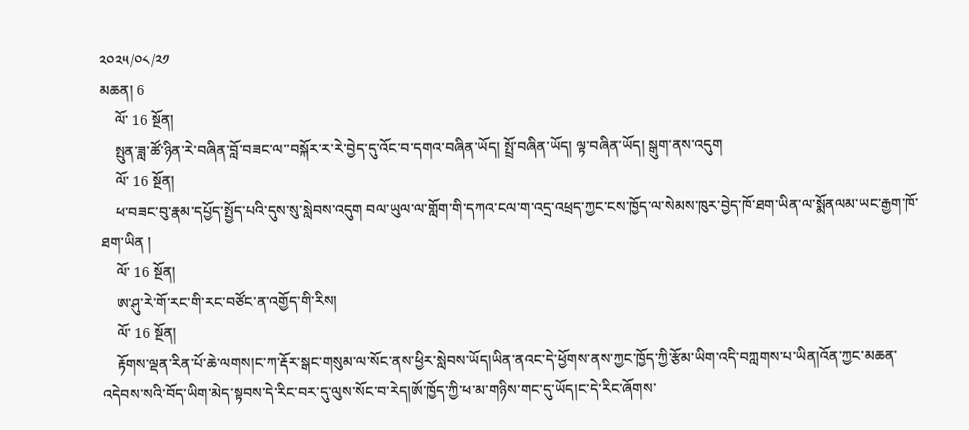༢༠༢༥/༠༨/༢༡
མཆན། 6
    ལོ་ 16 སྔོན།
    སྤུན་ཟླ་ཚོ་ཉིན་རེ་བཞིན་བློ་བཟང་ལ་་བསྐོར་ར་རེ་བྱེད་དུ་འོང་བ་དགའ་བཞིན་ཡོད། སྤྲོ་བཞིན་ཡོད། ལྟ་བཞིན་ཡོད། སྒུག་ནས་འདུག
    ལོ་ 16 སྔོན།
    ཕ་བཟང་བུ་རྣམ་དཔྱོད་སྤྱོད་པའི་དུས་སུ་སླེབས་འདུག བལ་ཡུལ་ལ་གློག་གི་དཀའ་ངལ་ག་འདྲ་འཕྲད་ཀྱང་ངས་ཁྱོད་ལ་སེམས་ཁུར་བྱེད་ཁོ་ཐག་ཡིན་ལ་སྨོནལམ་ཡང་རྒྱག་ཁོ་ཐག་ཡིན །
    ལོ་ 16 སྔོན།
    ཨ་ཤུ་རེ་གོ་རང་གི་རང་བཙོང་ན་འགྱོད་གི་རིས།
    ལོ་ 16 སྔོན།
    རྟོགས་ལྡན་རིན་པོ་ཆེ་ལགས།ང་ཀ་རྡོར་སྒང་གསུམ་ལ་སོང་ནས་ཕྱིར་སླེབས་ཡོད།ཡིན་ནའང་དེ་ཕྱོགས་ནས་ཀྱང་ཁྱོད་ཀྱི་རྩོམ་ཡིག་འདི་བཀླགས་པ་ཡིན།འོན་ཀྱང་མཆན་འདེབས་སའི་བོད་ཡིག་མེད་སྟབས་དེ་རིང་བར་དུ་ལུས་སོང་བ་རེད།ཨོ་ཁྱོད་ཀྱི་ཕ་མ་གཉིས་གང་དུ་ཡོད།ང་དེ་རིང་ཞོགས་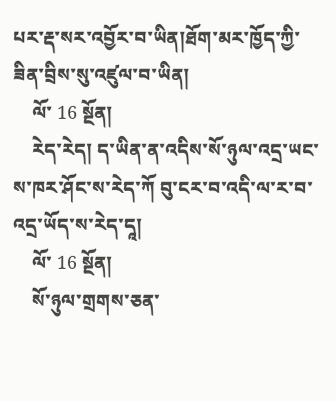པར་རྡ་སར་འབྱོར་བ་ཡིན།ཐོག་མར་ཁྱོད་ཀྱི་ཟིན་བྲིས་སུ་འཛུལ་བ་ཡིན།
    ལོ་ 16 སྔོན།
    རེད་རེད། ད་ཡིན་ན་འདིས་སོ་ཉུལ་འདྲ་ཡང་ས་ཁར་ཤོང་ས་རེད་ཀོ བུ་ངར་བ་འདི་ལ་ར་བ་འདྲ་ཡོད་ས་རེད་དཱ།
    ལོ་ 16 སྔོན།
    སོ་ཉུལ་གྲགས་ཅན་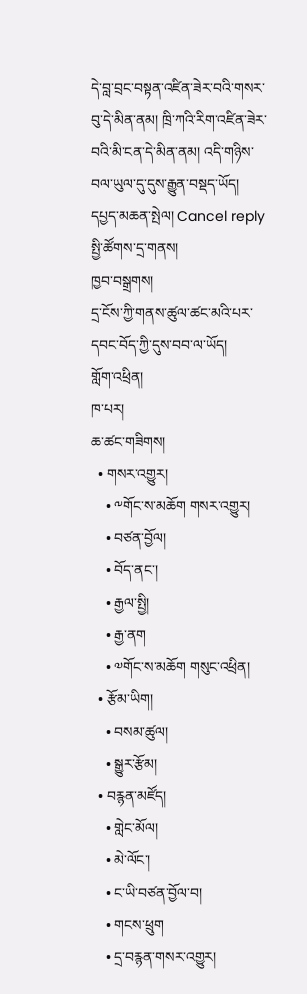དེ་བླ་བྲང་བསྟན་འཛིན་ཟེར་བའི་གསར་བུ་དེ་མིན་ནམ། ཁྲི་ཀའི་རིག་འཛིན་ཟེར་བའི་མི་ངན་དེ་མིན་ནམ། འདི་གཉིས་བལ་ཡུལ་དུ་དུས་རྒྱུན་བསྡད་ཡོད།
དཔྱད་མཆན་སྤེལ། Cancel reply
སྤྱི་ཚོགས་དྲ་གནས།
ཁྱབ་བསྒྲགས།
དྲ་ངོས་ཀྱི་གནས་ཚུལ་ཚང་མའི་པར་དབང་བོད་ཀྱི་དུས་བབ་ལ་ཡོད།
གློག་འཕྲིན།
ཁ་པར།
ཆ་ཚང་གཟིགས།
  • གསར་འགྱུར།
    • ༸གོང་ས་མཆོག གསར་འགྱུར།
    • བཙན་བྱོལ།
    • བོད་ནང་།
    • རྒྱལ་སྤྱི།
    • རྒྱ་ནག
    • ༧གོང་ས་མཆོག གསུང་འཕྲིན།
  • རྩོམ་ཡིག།
    • བསམ་ཚུལ།
    • སྒྱུར་རྩོམ།
  • བརྙན་མཛོད།
    • གླེང་མོལ།
    • མེ་ལོང་།
    • ང་ཡི་བཙན་བྱོལ་བ།
    • གངས་ཕྲུག
    • དྲ་བརྙན་གསར་འགྱུར།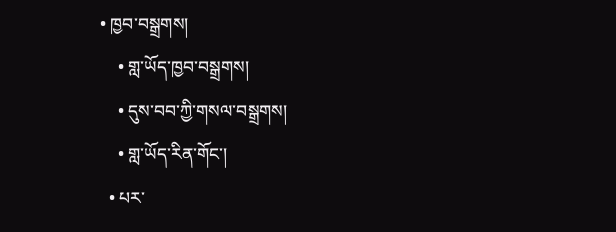• ཁྱབ་བསྒྲགས།
    • གླ་ཡོད་ཁྱབ་བསྒྲགས།
    • དུས་བབ་ཀྱི་གསལ་བསྒྲགས།
    • གླ་ཡོད་རིན་གོང་།
  • པར་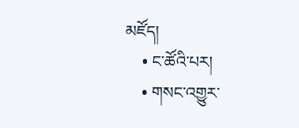མཛོད།
    • ང་ཚོའི་པར།
    • གསང་འགྱུར་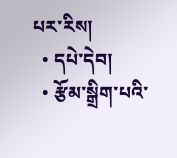པར་རིས།
  • དཔེ་དེབ།
  • རྩོམ་སྒྲིག་པའི་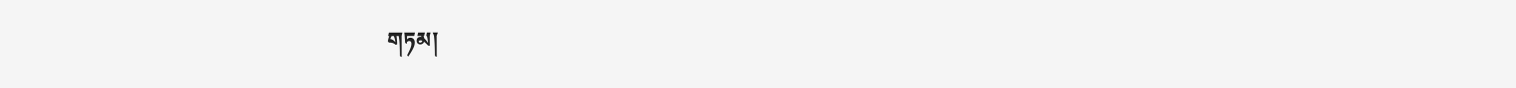གཏམ།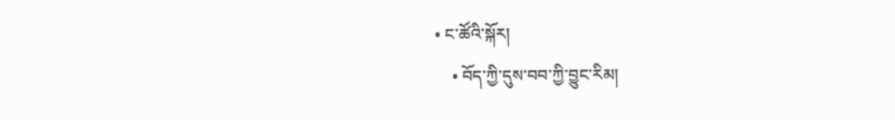• ང་ཚོའི་སྐོར།
    • བོད་ཀྱི་དུས་བབ་ཀྱི་བྱུང་རིམ།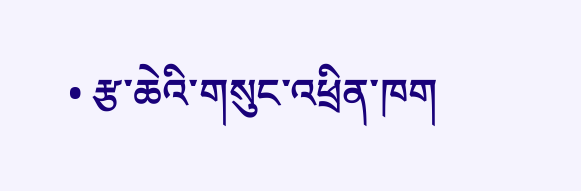• རྩ་ཆེའི་གསུང་འཕྲིན་ཁག